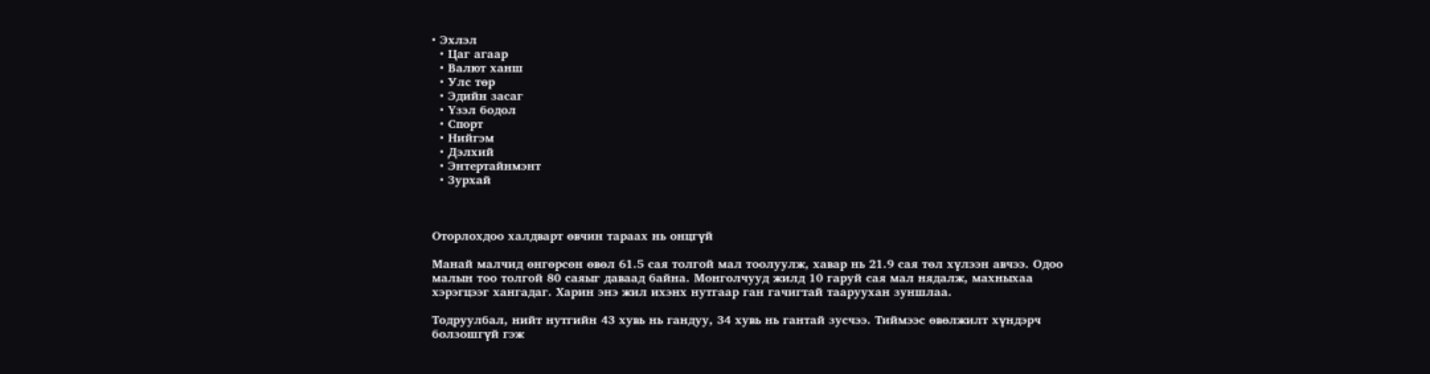• Эхлэл
  • Цаг агаар
  • Валют ханш
  • Улс төр
  • Эдийн засаг
  • Үзэл бодол
  • Спорт
  • Нийгэм
  • Дэлхий
  • Энтертайнмэнт
  • Зурхай



Оторлохдоо халдварт өвчин тараах нь онцгүй

Манай малчид өнгөрсөн өвөл 61.5 сая толгой мал тоолуулж, хавар нь 21.9 сая төл хүлээн авчээ. Одоо малын тоо толгой 80 саяыг даваад байна. Монголчууд жилд 10 гаруй сая мал нядалж, махныхаа хэрэгцээг хангадаг. Харин энэ жил ихэнх нутгаар ган гачигтай тааруухан зуншлаа.

Тодруулбал, нийт нутгийн 43 хувь нь гандуу, 34 хувь нь гантай зусчээ. Тиймээс өвөлжилт хүндэрч болзошгүй гэж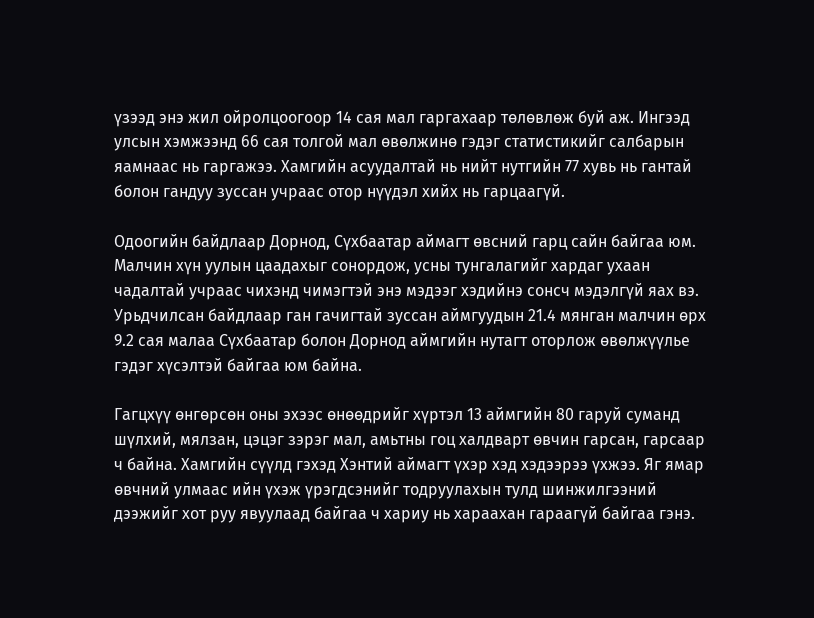үзээд энэ жил ойролцоогоор 14 сая мал гаргахаар төлөвлөж буй аж. Ингээд улсын хэмжээнд 66 сая толгой мал өвөлжинө гэдэг статистикийг салбарын яамнаас нь гаргажээ. Хамгийн асуудалтай нь нийт нутгийн 77 хувь нь гантай болон гандуу зуссан учраас отор нүүдэл хийх нь гарцаагүй.

Одоогийн байдлаар Дорнод, Сүхбаатар аймагт өвсний гарц сайн байгаа юм. Малчин хүн уулын цаадахыг сонордож, усны тунгалагийг хардаг ухаан чадалтай учраас чихэнд чимэгтэй энэ мэдээг хэдийнэ сонсч мэдэлгүй яах вэ. Урьдчилсан байдлаар ган гачигтай зуссан аймгуудын 21.4 мянган малчин өрх 9.2 сая малаа Сүхбаатар болон Дорнод аймгийн нутагт оторлож өвөлжүүлье гэдэг хүсэлтэй байгаа юм байна.

Гагцхүү өнгөрсөн оны эхээс өнөөдрийг хүртэл 13 аймгийн 80 гаруй суманд шүлхий, мялзан, цэцэг зэрэг мал, амьтны гоц халдварт өвчин гарсан, гарсаар ч байна. Хамгийн сүүлд гэхэд Хэнтий аймагт үхэр хэд хэдээрээ үхжээ. Яг ямар өвчний улмаас ийн үхэж үрэгдсэнийг тодруулахын тулд шинжилгээний дээжийг хот руу явуулаад байгаа ч хариу нь хараахан гараагүй байгаа гэнэ.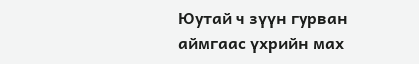Юутай ч зүүн гурван аймгаас үхрийн мах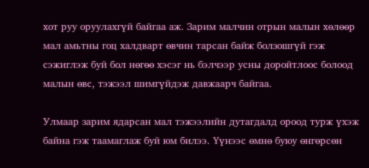хот руу оруулахгүй байгаа аж. Зарим малчин отрын малын хөлөөр мал амьтны гоц халдварт өвчин тарсан байж болзошгүй гэж сэжиглэж буй бол нөгөө хэсэг нь бэлчээр усны доройтлоос болоод малын өвс, тэжээл шимгүйдэж давжаарч байгаа.

Улмаар зарим ядарсан мал тэжээлийн дутагдалд ороод турж үхэж байна гэж таамаглаж буй юм билээ. Үүнээс өмнө буюу өнгөрсөн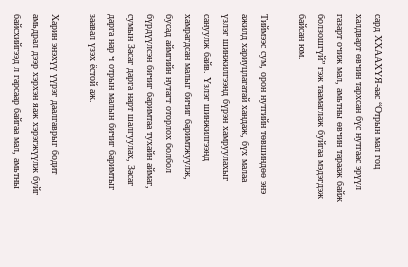сард ХХААХҮЯ-аас “Отрын мал гоц халдварт өвчин тархсан бүс нутгаас эрүүл газарт очиж мал, амьтны өвчин тарааж байж болзошгүй” гэж таамаглаж буйгаа мэдэгдэж байсан юм.

Тиймээс сум, орон нутгийн төвшиндөө энэ ажилд хариуцлагатай хандаж, бүх малаа үзлэг шинжилгээнд бүрэн хамруулахыг сануулж байв. Үзлэг шинжилгээнд хамрагдсан малыг бичиг баримтжуулж, бусад аймгийн нутагт оторлох болбол бүрдүүлсэн бичиг баримтаа тухайн аймаг, сумын Засаг дарга нарт шалгуулах, Засаг дарга нар ч отрын малын бичиг баримтыг заавал үзэх ёстой аж.

Харин энэхүү үүрэг даалгаврыг бодит амьдрал дээр хэрхэн яаж хэрэгжүүлж буйг байсхийгээд л гарсаар байгаа мал, амьтны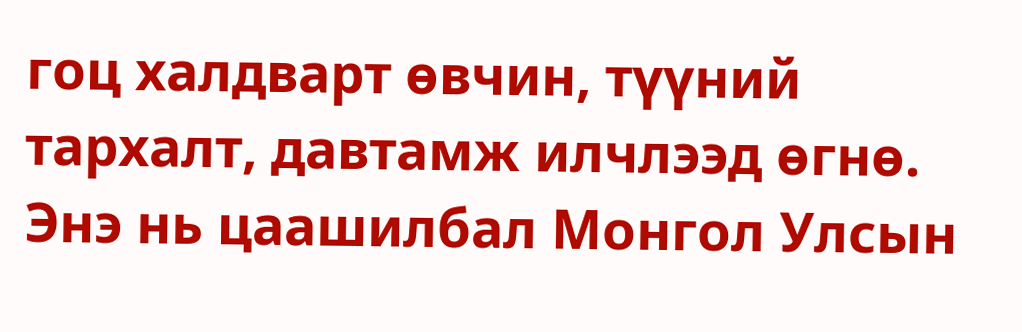гоц халдварт өвчин, түүний тархалт, давтамж илчлээд өгнө. Энэ нь цаашилбал Монгол Улсын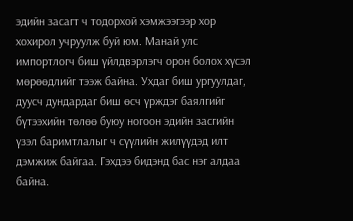эдийн засагт ч тодорхой хэмжээгээр хор хохирол учруулж буй юм. Манай улс импортлогч биш үйлдвэрлэгч орон болох хүсэл мөрөөдлийг тээж байна. Ухдаг биш ургуулдаг, дуусч дундардаг биш өсч үрждэг баялгийг бүтээхийн төлөө буюу ногоон эдийн засгийн үзэл баримтлалыг ч сүүлийн жилүүдэд илт дэмжиж байгаа. Гэхдээ бидэнд бас нэг алдаа байна.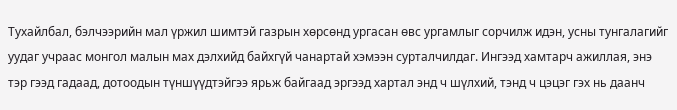Тухайлбал, бэлчээрийн мал үржил шимтэй газрын хөрсөнд ургасан өвс ургамлыг сорчилж идэн, усны тунгалагийг уудаг учраас монгол малын мах дэлхийд байхгүй чанартай хэмээн сурталчилдаг. Ингээд хамтарч ажиллая, энэ тэр гээд гадаад, дотоодын түншүүдтэйгээ ярьж байгаад эргээд хартал энд ч шүлхий, тэнд ч цэцэг гэх нь даанч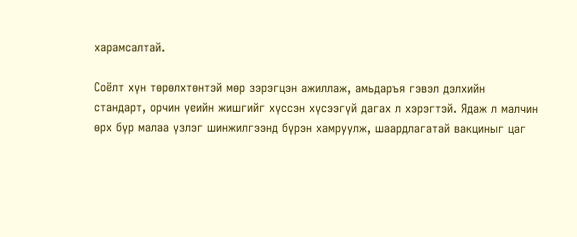харамсалтай.

Соёлт хүн төрөлхтөнтэй мөр зэрэгцэн ажиллаж, амьдаръя гэвэл дэлхийн стандарт, орчин үеийн жишгийг хүссэн хүсээгүй дагах л хэрэгтэй. Ядаж л малчин өрх бүр малаа үзлэг шинжилгээнд бүрэн хамруулж, шаардлагатай вакциныг цаг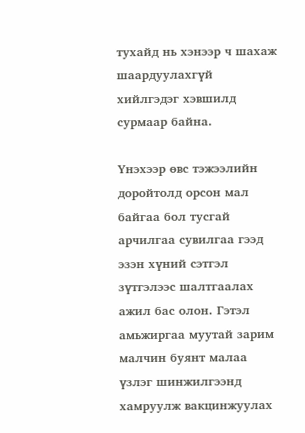тухайд нь хэнээр ч шахаж шаардуулахгүй хийлгэдэг хэвшилд сурмаар байна.

Үнэхээр өвс тэжээлийн доройтолд орсон мал байгаа бол тусгай арчилгаа сувилгаа гээд эзэн хүний сэтгэл зүтгэлээс шалтгаалах ажил бас олон. Гэтэл амьжиргаа муутай зарим малчин буянт малаа үзлэг шинжилгээнд хамруулж вакцинжуулах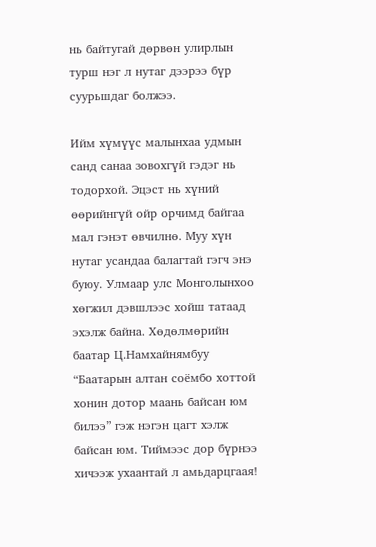нь байтугай дөрвөн улирлын турш нэг л нутаг дээрээ бүр суурьшдаг болжээ.

Ийм хүмүүс малынхаа удмын санд санаа зовохгүй гэдэг нь тодорхой. Эцэст нь хүний өөрийнгүй ойр орчимд байгаа мал гэнэт өвчилнө. Муу хүн нутаг усандаа балагтай гэгч энэ буюу. Улмаар улс Монголынхоо хөгжил дэвшлээс хойш татаад эхэлж байна. Хөдөлмөрийн баатар Ц.Намхайнямбуу “Баатарын алтан соёмбо хоттой хонин дотор маань байсан юм билээ” гэж нэгэн цагт хэлж байсан юм. Тиймээс дор бүрнээ хичээж ухаантай л амьдарцгаая!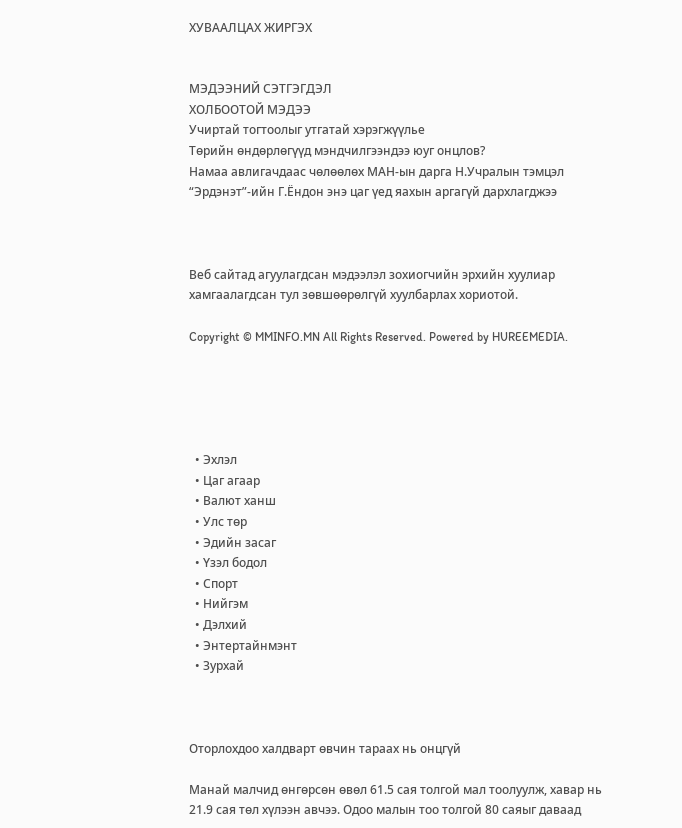ХУВААЛЦАХ ЖИРГЭХ


МЭДЭЭНИЙ СЭТГЭГДЭЛ
ХОЛБООТОЙ МЭДЭЭ
Учиртай тогтоолыг утгатай хэрэгжүүлье
Төрийн өндөрлөгүүд мэндчилгээндээ юуг онцлов?
Намаа авлигачдаас чөлөөлөх МАН-ын дарга Н.Учралын тэмцэл
“Эрдэнэт”-ийн Г.Ёндон энэ цаг үед яахын аргагүй дархлагджээ



Веб сайтад агуулагдсан мэдээлэл зохиогчийн эрхийн хуулиар хамгаалагдсан тул зөвшөөрөлгүй хуулбарлах хориотой.

Copyright © MMINFO.MN All Rights Reserved. Powered by HUREEMEDIA.





  • Эхлэл
  • Цаг агаар
  • Валют ханш
  • Улс төр
  • Эдийн засаг
  • Үзэл бодол
  • Спорт
  • Нийгэм
  • Дэлхий
  • Энтертайнмэнт
  • Зурхай



Оторлохдоо халдварт өвчин тараах нь онцгүй

Манай малчид өнгөрсөн өвөл 61.5 сая толгой мал тоолуулж, хавар нь 21.9 сая төл хүлээн авчээ. Одоо малын тоо толгой 80 саяыг даваад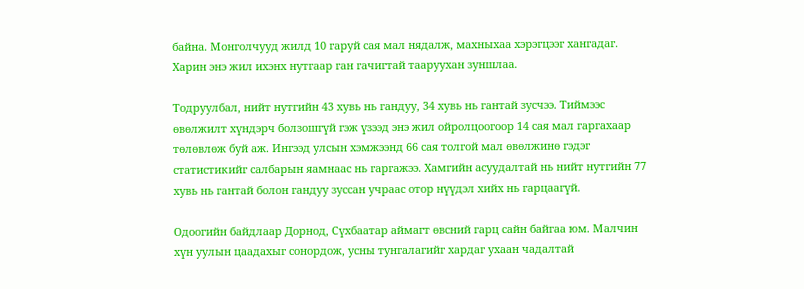байна. Монголчууд жилд 10 гаруй сая мал нядалж, махныхаа хэрэгцээг хангадаг. Харин энэ жил ихэнх нутгаар ган гачигтай тааруухан зуншлаа.

Тодруулбал, нийт нутгийн 43 хувь нь гандуу, 34 хувь нь гантай зусчээ. Тиймээс өвөлжилт хүндэрч болзошгүй гэж үзээд энэ жил ойролцоогоор 14 сая мал гаргахаар төлөвлөж буй аж. Ингээд улсын хэмжээнд 66 сая толгой мал өвөлжинө гэдэг статистикийг салбарын яамнаас нь гаргажээ. Хамгийн асуудалтай нь нийт нутгийн 77 хувь нь гантай болон гандуу зуссан учраас отор нүүдэл хийх нь гарцаагүй.

Одоогийн байдлаар Дорнод, Сүхбаатар аймагт өвсний гарц сайн байгаа юм. Малчин хүн уулын цаадахыг сонордож, усны тунгалагийг хардаг ухаан чадалтай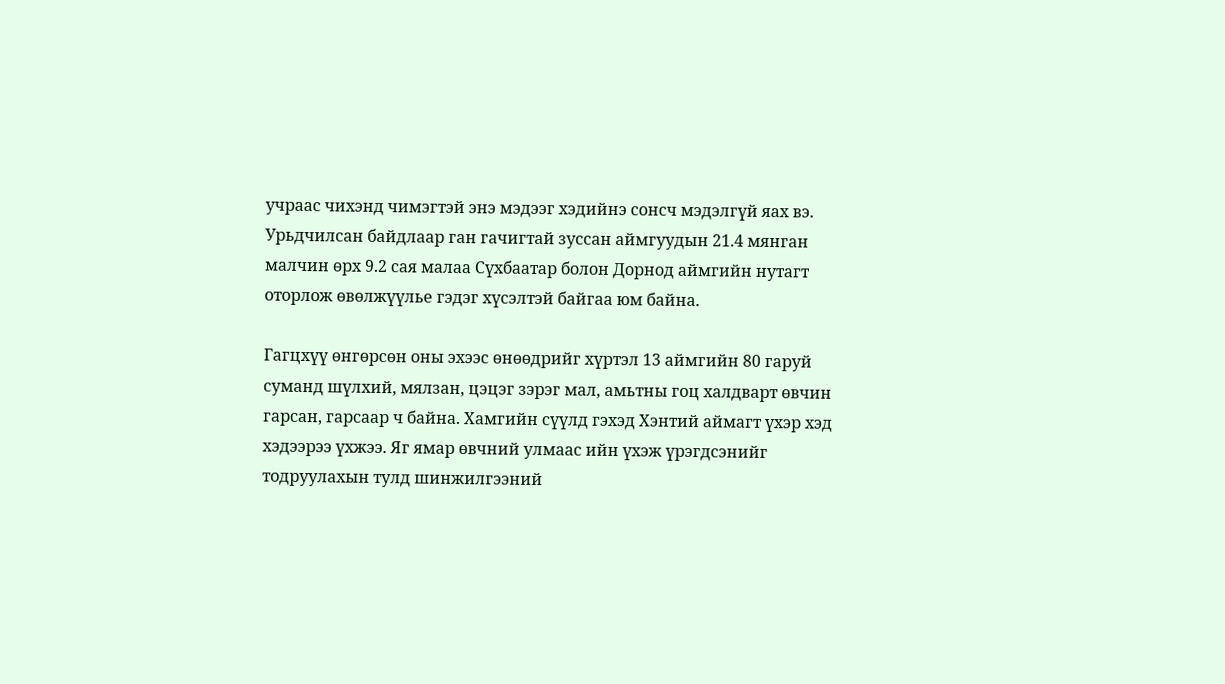учраас чихэнд чимэгтэй энэ мэдээг хэдийнэ сонсч мэдэлгүй яах вэ. Урьдчилсан байдлаар ган гачигтай зуссан аймгуудын 21.4 мянган малчин өрх 9.2 сая малаа Сүхбаатар болон Дорнод аймгийн нутагт оторлож өвөлжүүлье гэдэг хүсэлтэй байгаа юм байна.

Гагцхүү өнгөрсөн оны эхээс өнөөдрийг хүртэл 13 аймгийн 80 гаруй суманд шүлхий, мялзан, цэцэг зэрэг мал, амьтны гоц халдварт өвчин гарсан, гарсаар ч байна. Хамгийн сүүлд гэхэд Хэнтий аймагт үхэр хэд хэдээрээ үхжээ. Яг ямар өвчний улмаас ийн үхэж үрэгдсэнийг тодруулахын тулд шинжилгээний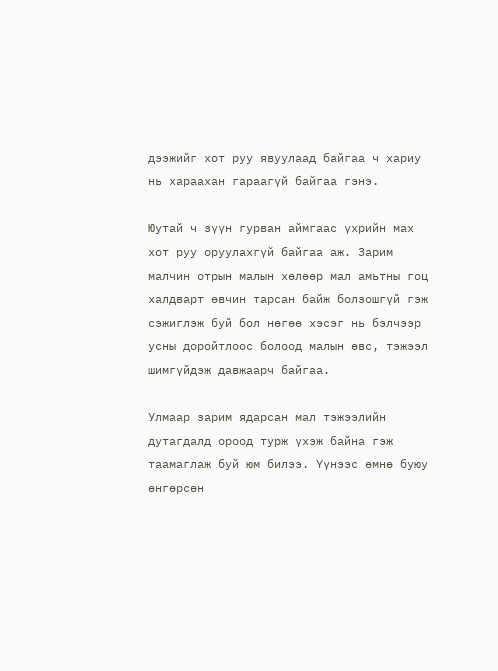дээжийг хот руу явуулаад байгаа ч хариу нь хараахан гараагүй байгаа гэнэ.

Юутай ч зүүн гурван аймгаас үхрийн мах хот руу оруулахгүй байгаа аж. Зарим малчин отрын малын хөлөөр мал амьтны гоц халдварт өвчин тарсан байж болзошгүй гэж сэжиглэж буй бол нөгөө хэсэг нь бэлчээр усны доройтлоос болоод малын өвс, тэжээл шимгүйдэж давжаарч байгаа.

Улмаар зарим ядарсан мал тэжээлийн дутагдалд ороод турж үхэж байна гэж таамаглаж буй юм билээ. Үүнээс өмнө буюу өнгөрсөн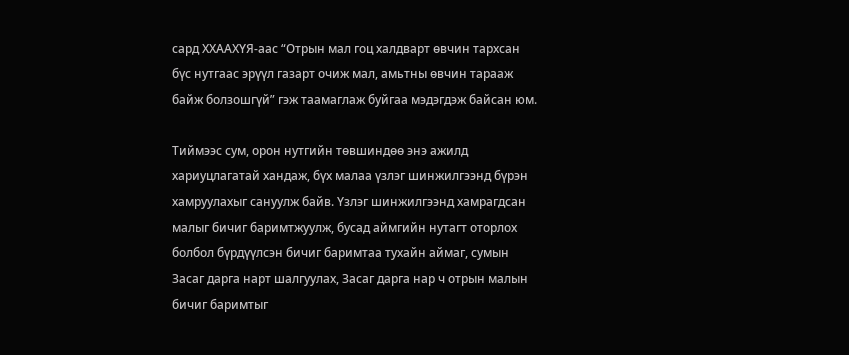сард ХХААХҮЯ-аас “Отрын мал гоц халдварт өвчин тархсан бүс нутгаас эрүүл газарт очиж мал, амьтны өвчин тарааж байж болзошгүй” гэж таамаглаж буйгаа мэдэгдэж байсан юм.

Тиймээс сум, орон нутгийн төвшиндөө энэ ажилд хариуцлагатай хандаж, бүх малаа үзлэг шинжилгээнд бүрэн хамруулахыг сануулж байв. Үзлэг шинжилгээнд хамрагдсан малыг бичиг баримтжуулж, бусад аймгийн нутагт оторлох болбол бүрдүүлсэн бичиг баримтаа тухайн аймаг, сумын Засаг дарга нарт шалгуулах, Засаг дарга нар ч отрын малын бичиг баримтыг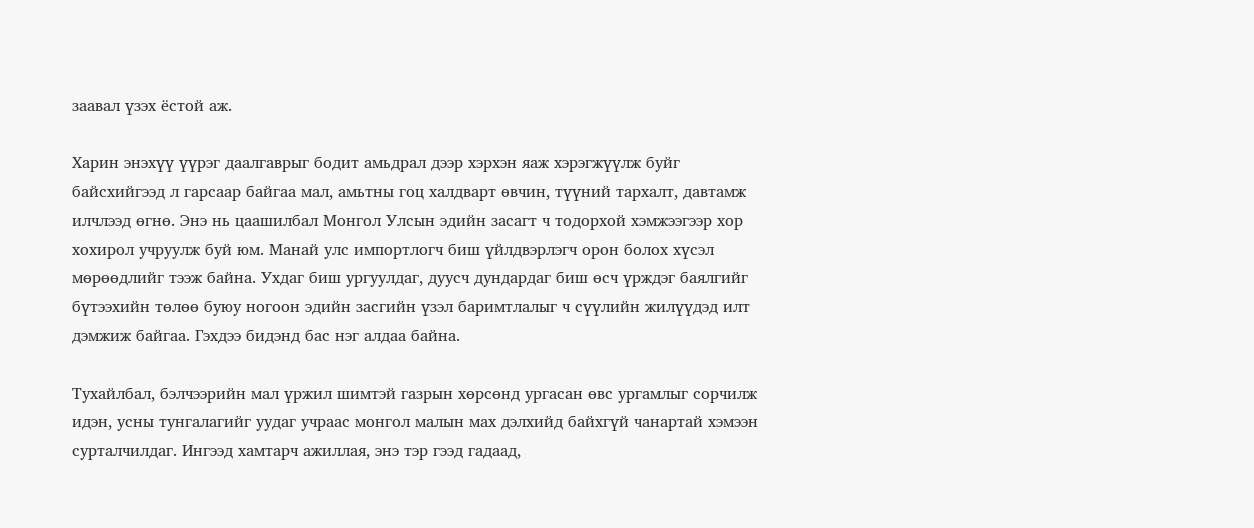заавал үзэх ёстой аж.

Харин энэхүү үүрэг даалгаврыг бодит амьдрал дээр хэрхэн яаж хэрэгжүүлж буйг байсхийгээд л гарсаар байгаа мал, амьтны гоц халдварт өвчин, түүний тархалт, давтамж илчлээд өгнө. Энэ нь цаашилбал Монгол Улсын эдийн засагт ч тодорхой хэмжээгээр хор хохирол учруулж буй юм. Манай улс импортлогч биш үйлдвэрлэгч орон болох хүсэл мөрөөдлийг тээж байна. Ухдаг биш ургуулдаг, дуусч дундардаг биш өсч үрждэг баялгийг бүтээхийн төлөө буюу ногоон эдийн засгийн үзэл баримтлалыг ч сүүлийн жилүүдэд илт дэмжиж байгаа. Гэхдээ бидэнд бас нэг алдаа байна.

Тухайлбал, бэлчээрийн мал үржил шимтэй газрын хөрсөнд ургасан өвс ургамлыг сорчилж идэн, усны тунгалагийг уудаг учраас монгол малын мах дэлхийд байхгүй чанартай хэмээн сурталчилдаг. Ингээд хамтарч ажиллая, энэ тэр гээд гадаад,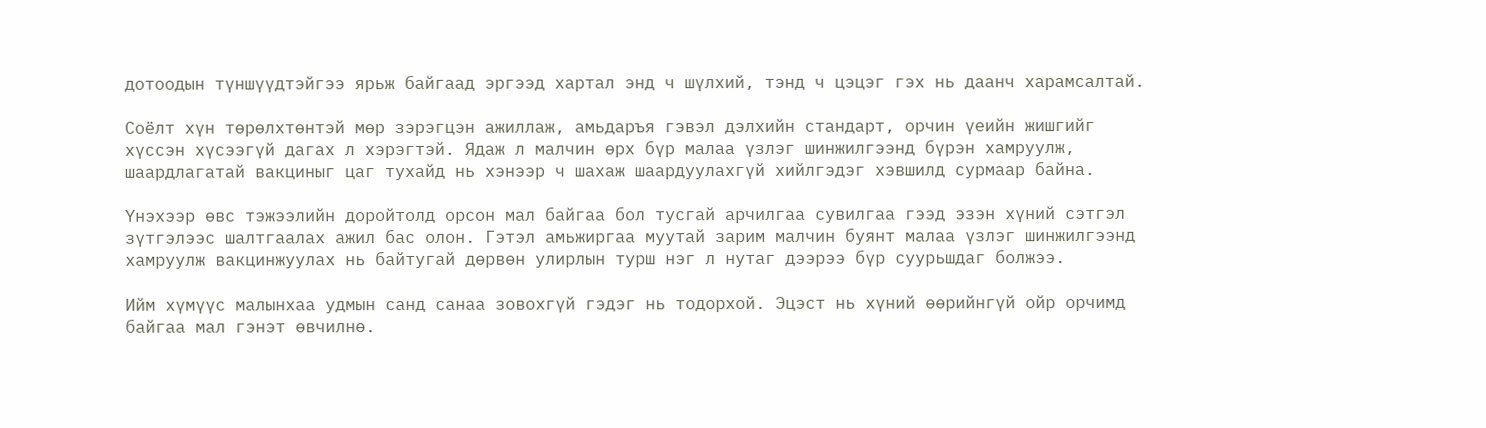дотоодын түншүүдтэйгээ ярьж байгаад эргээд хартал энд ч шүлхий, тэнд ч цэцэг гэх нь даанч харамсалтай.

Соёлт хүн төрөлхтөнтэй мөр зэрэгцэн ажиллаж, амьдаръя гэвэл дэлхийн стандарт, орчин үеийн жишгийг хүссэн хүсээгүй дагах л хэрэгтэй. Ядаж л малчин өрх бүр малаа үзлэг шинжилгээнд бүрэн хамруулж, шаардлагатай вакциныг цаг тухайд нь хэнээр ч шахаж шаардуулахгүй хийлгэдэг хэвшилд сурмаар байна.

Үнэхээр өвс тэжээлийн доройтолд орсон мал байгаа бол тусгай арчилгаа сувилгаа гээд эзэн хүний сэтгэл зүтгэлээс шалтгаалах ажил бас олон. Гэтэл амьжиргаа муутай зарим малчин буянт малаа үзлэг шинжилгээнд хамруулж вакцинжуулах нь байтугай дөрвөн улирлын турш нэг л нутаг дээрээ бүр суурьшдаг болжээ.

Ийм хүмүүс малынхаа удмын санд санаа зовохгүй гэдэг нь тодорхой. Эцэст нь хүний өөрийнгүй ойр орчимд байгаа мал гэнэт өвчилнө.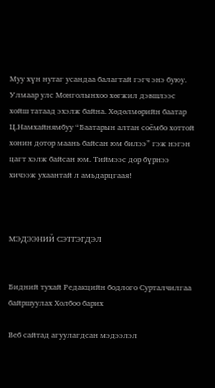Муу хүн нутаг усандаа балагтай гэгч энэ буюу. Улмаар улс Монголынхоо хөгжил дэвшлээс хойш татаад эхэлж байна. Хөдөлмөрийн баатар Ц.Намхайнямбуу “Баатарын алтан соёмбо хоттой хонин дотор маань байсан юм билээ” гэж нэгэн цагт хэлж байсан юм. Тиймээс дор бүрнээ хичээж ухаантай л амьдарцгаая!



МЭДЭЭНИЙ СЭТГЭГДЭЛ


Бидний тухай Редакцийн бодлого Сурталчилгаа байршуулах Холбоо барих

Веб сайтад агуулагдсан мэдээлэл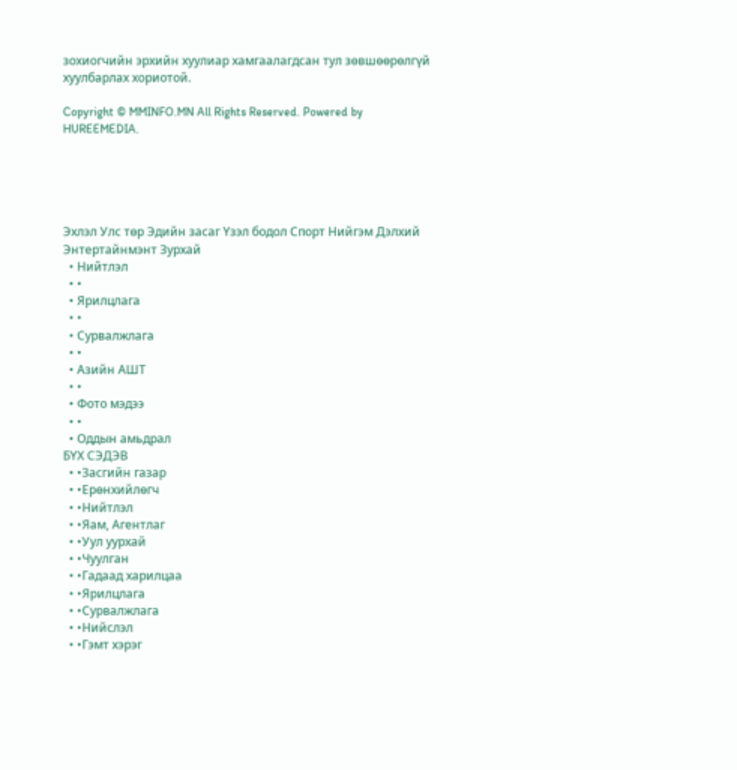зохиогчийн эрхийн хуулиар хамгаалагдсан тул зөвшөөрөлгүй хуулбарлах хориотой.

Copyright © MMINFO.MN All Rights Reserved. Powered by HUREEMEDIA.





Эхлэл Улс төр Эдийн засаг Үзэл бодол Спорт Нийгэм Дэлхий Энтертайнмэнт Зурхай
  • Нийтлэл
  • •
  • Ярилцлага
  • •
  • Сурвалжлага
  • •
  • Азийн АШТ
  • •
  • Фото мэдээ
  • •
  • Оддын амьдрал
БҮХ СЭДЭВ
  • •Засгийн газар
  • •Ерөнхийлөгч
  • •Нийтлэл
  • •Яам, Агентлаг
  • •Уул уурхай
  • •Чуулган
  • •Гадаад харилцаа
  • •Ярилцлага
  • •Сурвалжлага
  • •Нийслэл
  • •Гэмт хэрэг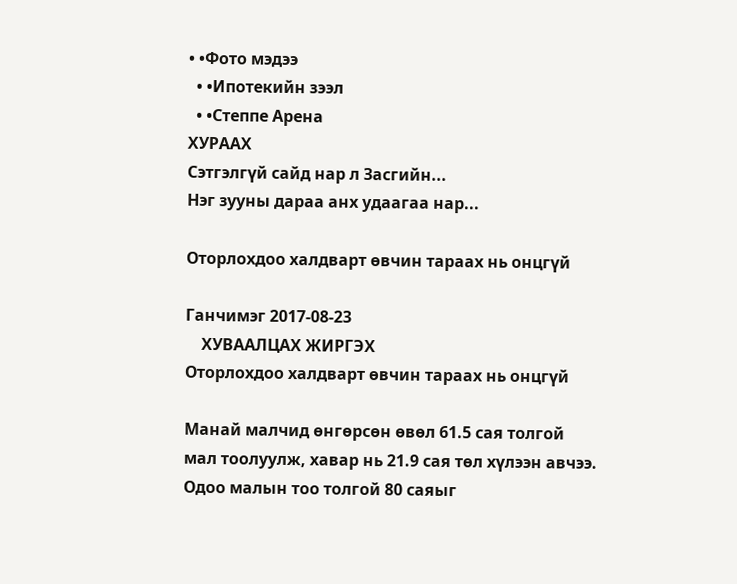• •Фото мэдээ
  • •Ипотекийн зээл
  • •Степпе Арена
ХУРААХ
Сэтгэлгүй сайд нар л Засгийн...
Нэг зууны дараа анх удаагаа нар...

Оторлохдоо халдварт өвчин тараах нь онцгүй

Ганчимэг 2017-08-23
    ХУВААЛЦАХ ЖИРГЭХ
Оторлохдоо халдварт өвчин тараах нь онцгүй

Манай малчид өнгөрсөн өвөл 61.5 сая толгой мал тоолуулж, хавар нь 21.9 сая төл хүлээн авчээ. Одоо малын тоо толгой 80 саяыг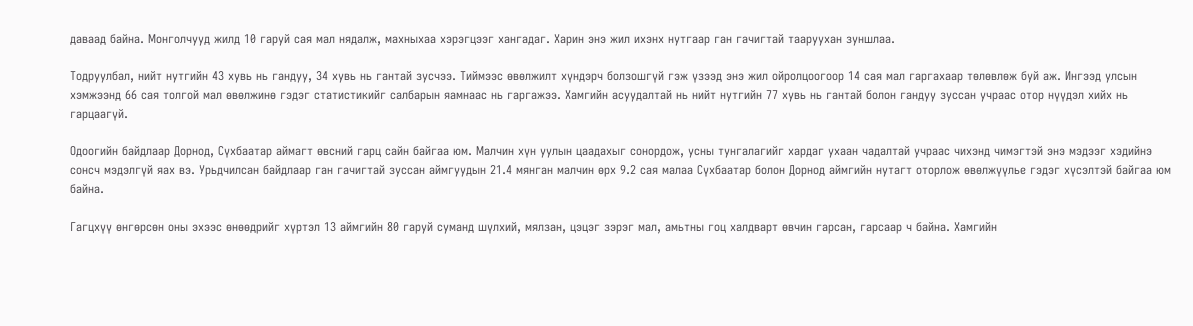даваад байна. Монголчууд жилд 10 гаруй сая мал нядалж, махныхаа хэрэгцээг хангадаг. Харин энэ жил ихэнх нутгаар ган гачигтай тааруухан зуншлаа.

Тодруулбал, нийт нутгийн 43 хувь нь гандуу, 34 хувь нь гантай зусчээ. Тиймээс өвөлжилт хүндэрч болзошгүй гэж үзээд энэ жил ойролцоогоор 14 сая мал гаргахаар төлөвлөж буй аж. Ингээд улсын хэмжээнд 66 сая толгой мал өвөлжинө гэдэг статистикийг салбарын яамнаас нь гаргажээ. Хамгийн асуудалтай нь нийт нутгийн 77 хувь нь гантай болон гандуу зуссан учраас отор нүүдэл хийх нь гарцаагүй.

Одоогийн байдлаар Дорнод, Сүхбаатар аймагт өвсний гарц сайн байгаа юм. Малчин хүн уулын цаадахыг сонордож, усны тунгалагийг хардаг ухаан чадалтай учраас чихэнд чимэгтэй энэ мэдээг хэдийнэ сонсч мэдэлгүй яах вэ. Урьдчилсан байдлаар ган гачигтай зуссан аймгуудын 21.4 мянган малчин өрх 9.2 сая малаа Сүхбаатар болон Дорнод аймгийн нутагт оторлож өвөлжүүлье гэдэг хүсэлтэй байгаа юм байна.

Гагцхүү өнгөрсөн оны эхээс өнөөдрийг хүртэл 13 аймгийн 80 гаруй суманд шүлхий, мялзан, цэцэг зэрэг мал, амьтны гоц халдварт өвчин гарсан, гарсаар ч байна. Хамгийн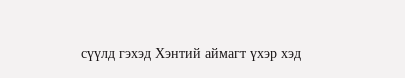сүүлд гэхэд Хэнтий аймагт үхэр хэд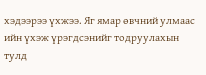хэдээрээ үхжээ. Яг ямар өвчний улмаас ийн үхэж үрэгдсэнийг тодруулахын тулд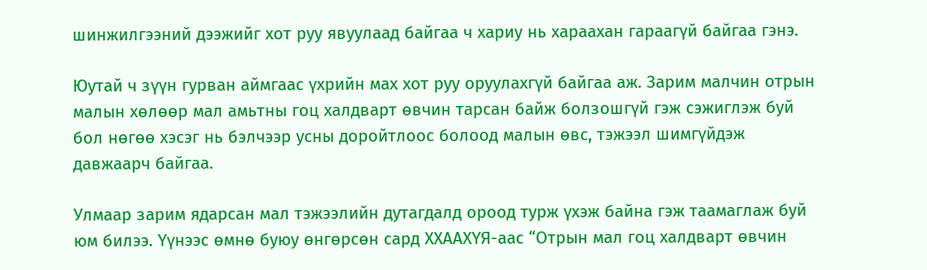шинжилгээний дээжийг хот руу явуулаад байгаа ч хариу нь хараахан гараагүй байгаа гэнэ.

Юутай ч зүүн гурван аймгаас үхрийн мах хот руу оруулахгүй байгаа аж. Зарим малчин отрын малын хөлөөр мал амьтны гоц халдварт өвчин тарсан байж болзошгүй гэж сэжиглэж буй бол нөгөө хэсэг нь бэлчээр усны доройтлоос болоод малын өвс, тэжээл шимгүйдэж давжаарч байгаа.

Улмаар зарим ядарсан мал тэжээлийн дутагдалд ороод турж үхэж байна гэж таамаглаж буй юм билээ. Үүнээс өмнө буюу өнгөрсөн сард ХХААХҮЯ-аас “Отрын мал гоц халдварт өвчин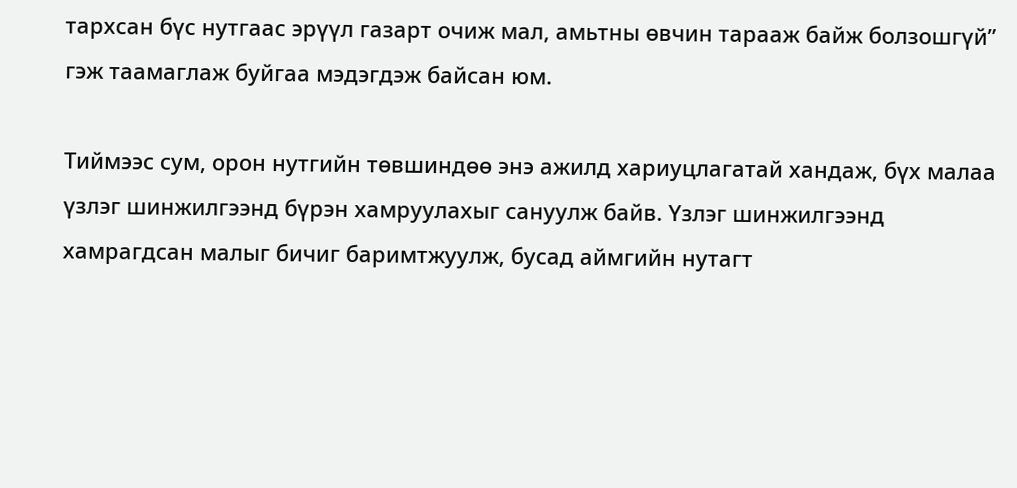тархсан бүс нутгаас эрүүл газарт очиж мал, амьтны өвчин тарааж байж болзошгүй” гэж таамаглаж буйгаа мэдэгдэж байсан юм.

Тиймээс сум, орон нутгийн төвшиндөө энэ ажилд хариуцлагатай хандаж, бүх малаа үзлэг шинжилгээнд бүрэн хамруулахыг сануулж байв. Үзлэг шинжилгээнд хамрагдсан малыг бичиг баримтжуулж, бусад аймгийн нутагт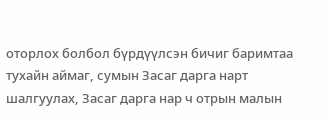оторлох болбол бүрдүүлсэн бичиг баримтаа тухайн аймаг, сумын Засаг дарга нарт шалгуулах, Засаг дарга нар ч отрын малын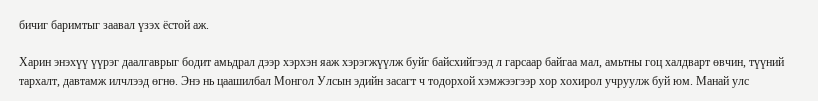бичиг баримтыг заавал үзэх ёстой аж.

Харин энэхүү үүрэг даалгаврыг бодит амьдрал дээр хэрхэн яаж хэрэгжүүлж буйг байсхийгээд л гарсаар байгаа мал, амьтны гоц халдварт өвчин, түүний тархалт, давтамж илчлээд өгнө. Энэ нь цаашилбал Монгол Улсын эдийн засагт ч тодорхой хэмжээгээр хор хохирол учруулж буй юм. Манай улс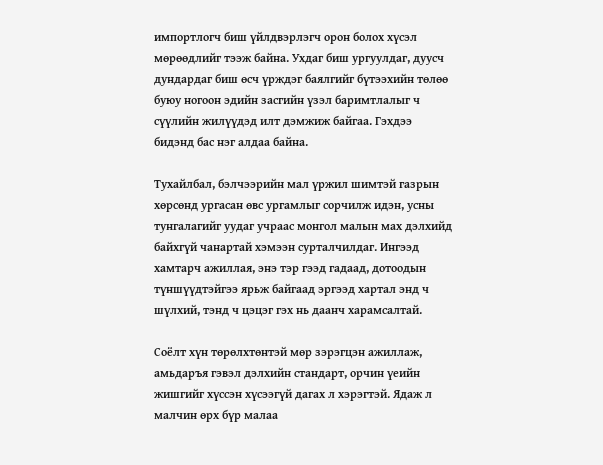импортлогч биш үйлдвэрлэгч орон болох хүсэл мөрөөдлийг тээж байна. Ухдаг биш ургуулдаг, дуусч дундардаг биш өсч үрждэг баялгийг бүтээхийн төлөө буюу ногоон эдийн засгийн үзэл баримтлалыг ч сүүлийн жилүүдэд илт дэмжиж байгаа. Гэхдээ бидэнд бас нэг алдаа байна.

Тухайлбал, бэлчээрийн мал үржил шимтэй газрын хөрсөнд ургасан өвс ургамлыг сорчилж идэн, усны тунгалагийг уудаг учраас монгол малын мах дэлхийд байхгүй чанартай хэмээн сурталчилдаг. Ингээд хамтарч ажиллая, энэ тэр гээд гадаад, дотоодын түншүүдтэйгээ ярьж байгаад эргээд хартал энд ч шүлхий, тэнд ч цэцэг гэх нь даанч харамсалтай.

Соёлт хүн төрөлхтөнтэй мөр зэрэгцэн ажиллаж, амьдаръя гэвэл дэлхийн стандарт, орчин үеийн жишгийг хүссэн хүсээгүй дагах л хэрэгтэй. Ядаж л малчин өрх бүр малаа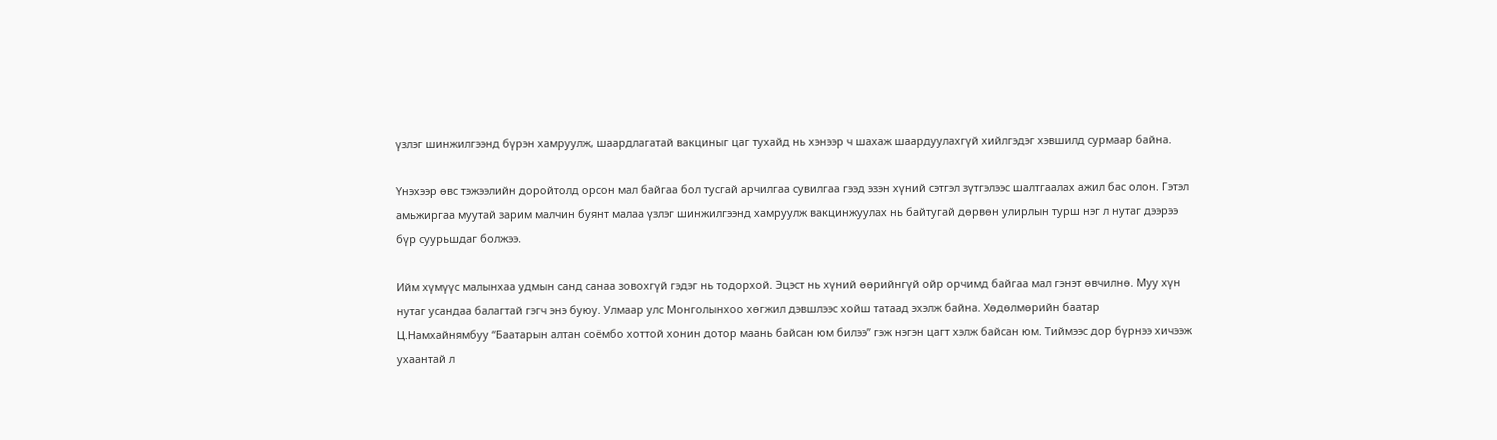үзлэг шинжилгээнд бүрэн хамруулж, шаардлагатай вакциныг цаг тухайд нь хэнээр ч шахаж шаардуулахгүй хийлгэдэг хэвшилд сурмаар байна.

Үнэхээр өвс тэжээлийн доройтолд орсон мал байгаа бол тусгай арчилгаа сувилгаа гээд эзэн хүний сэтгэл зүтгэлээс шалтгаалах ажил бас олон. Гэтэл амьжиргаа муутай зарим малчин буянт малаа үзлэг шинжилгээнд хамруулж вакцинжуулах нь байтугай дөрвөн улирлын турш нэг л нутаг дээрээ бүр суурьшдаг болжээ.

Ийм хүмүүс малынхаа удмын санд санаа зовохгүй гэдэг нь тодорхой. Эцэст нь хүний өөрийнгүй ойр орчимд байгаа мал гэнэт өвчилнө. Муу хүн нутаг усандаа балагтай гэгч энэ буюу. Улмаар улс Монголынхоо хөгжил дэвшлээс хойш татаад эхэлж байна. Хөдөлмөрийн баатар Ц.Намхайнямбуу “Баатарын алтан соёмбо хоттой хонин дотор маань байсан юм билээ” гэж нэгэн цагт хэлж байсан юм. Тиймээс дор бүрнээ хичээж ухаантай л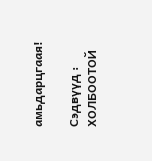амьдарцгаая!

Сэдвүүд :
ХОЛБООТОЙ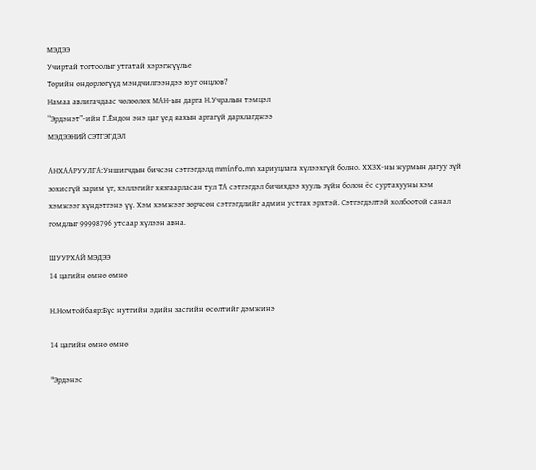МЭДЭЭ
Учиртай тогтоолыг утгатай хэрэгжүүлье
Төрийн өндөрлөгүүд мэндчилгээндээ юуг онцлов?
Намаа авлигачдаас чөлөөлөх МАН-ын дарга Н.Учралын тэмцэл
“Эрдэнэт”-ийн Г.Ёндон энэ цаг үед яахын аргагүй дархлагджээ
МЭДЭЭНИЙ СЭТГЭГДЭЛ

АНХААРУУЛГА:Уншигчдын бичсэн сэтгэгдэлд mminfo.mn хариуцлага хүлээхгүй болно. ХХЗХ-ны журмын дагуу зүй зохисгүй зарим үг, хэллэгийг хязгаарласан тул ТА сэтгэгдэл бичихдээ хууль зүйн болон ёс суртахууны хэм хэмжээг хүндэтгэнэ үү. Хэм хэмжээг зөрчсөн сэтгэгдлийг админ устгах эрхтэй. Сэтгэгдэлтэй холбоотой санал гомдлыг 99998796 утсаар хүлээн авна.

ШУУРХАЙ МЭДЭЭ
14 цагийн өмнө өмнө

Н.Номтойбаяр:Бүс нутгийн эдийн засгийн өсөлтийг дэмжинэ

14 цагийн өмнө өмнө

"Эрдэнэс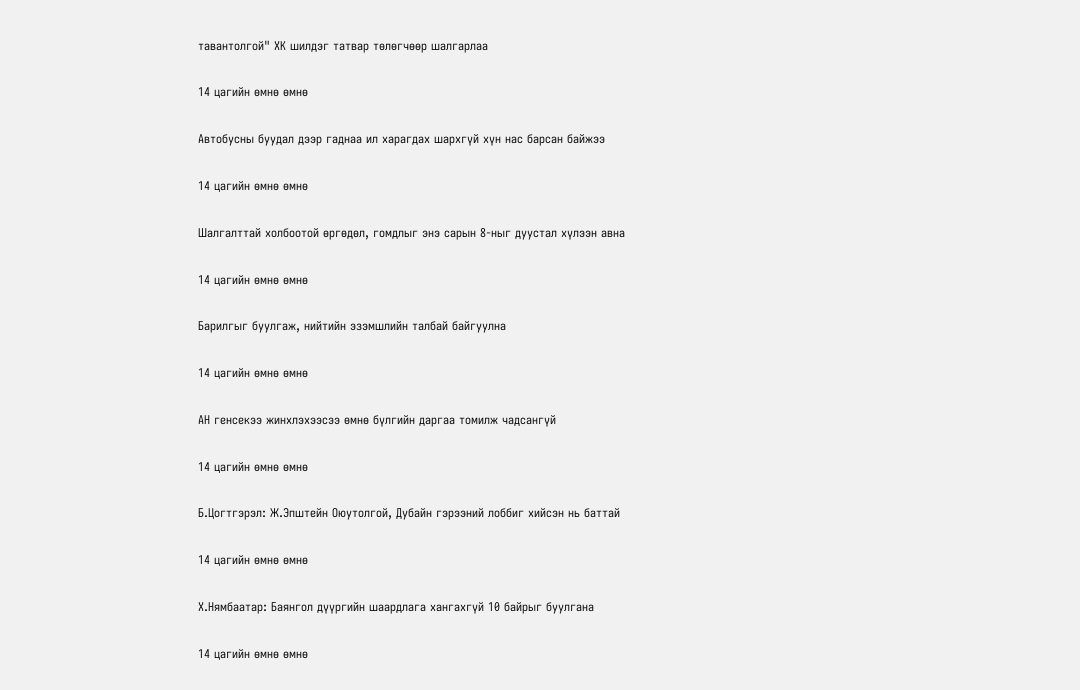тавантолгой" ХК шилдэг татвар төлөгчөөр шалгарлаа

14 цагийн өмнө өмнө

Автобусны буудал дээр гаднаа ил харагдах шархгүй хүн нас барсан байжээ

14 цагийн өмнө өмнө

Шалгалттай холбоотой өргөдөл, гомдлыг энэ сарын 8-ныг дуустал хүлээн авна

14 цагийн өмнө өмнө

Барилгыг буулгаж, нийтийн эзэмшлийн талбай байгуулна

14 цагийн өмнө өмнө

АН генсекээ жинхлэхээсээ өмнө бүлгийн даргаа томилж чадсангүй

14 цагийн өмнө өмнө

Б.Цогтгэрэл: Ж.Эпштейн Оюутолгой, Дубайн гэрээний лоббиг хийсэн нь баттай

14 цагийн өмнө өмнө

Х.Нямбаатар: Баянгол дүүргийн шаардлага хангахгүй 10 байрыг буулгана

14 цагийн өмнө өмнө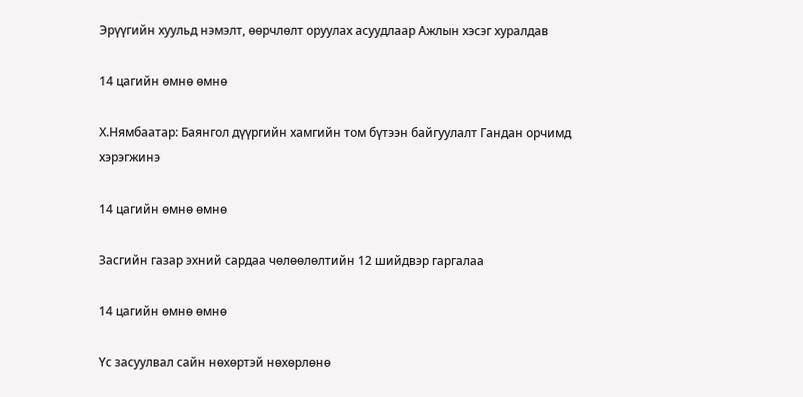Эрүүгийн хуульд нэмэлт, өөрчлөлт оруулах асуудлаар Ажлын хэсэг хуралдав

14 цагийн өмнө өмнө

Х.Нямбаатар: Баянгол дүүргийн хамгийн том бүтээн байгуулалт Гандан орчимд хэрэгжинэ

14 цагийн өмнө өмнө

Засгийн газар эхний сардаа чөлөөлөлтийн 12 шийдвэр гаргалаа

14 цагийн өмнө өмнө

Үс засуулвал сайн нөхөртэй нөхөрлөнө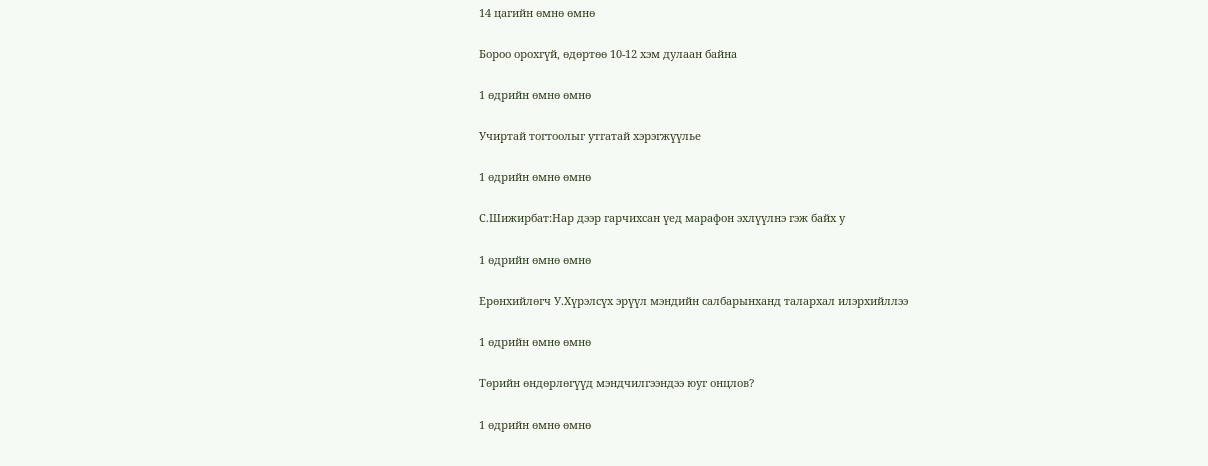14 цагийн өмнө өмнө

Бороо орохгүй, өдөртөө 10-12 хэм дулаан байна

1 өдрийн өмнө өмнө

Учиртай тогтоолыг утгатай хэрэгжүүлье

1 өдрийн өмнө өмнө

С.Шижирбат:Нар дээр гарчихсан үед марафон эхлүүлнэ гэж байх у

1 өдрийн өмнө өмнө

Ерөнхийлөгч У.Хүрэлсүх эрүүл мэндийн салбарынханд талархал илэрхийллээ

1 өдрийн өмнө өмнө

Төрийн өндөрлөгүүд мэндчилгээндээ юуг онцлов?

1 өдрийн өмнө өмнө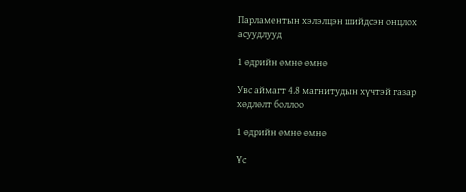Парламентын хэлэлцэн шийдсэн онцлох асуудлууд

1 өдрийн өмнө өмнө

Увс аймагт 4.8 магнитудын хүчтэй газар хөдлөлт боллоо

1 өдрийн өмнө өмнө

Үс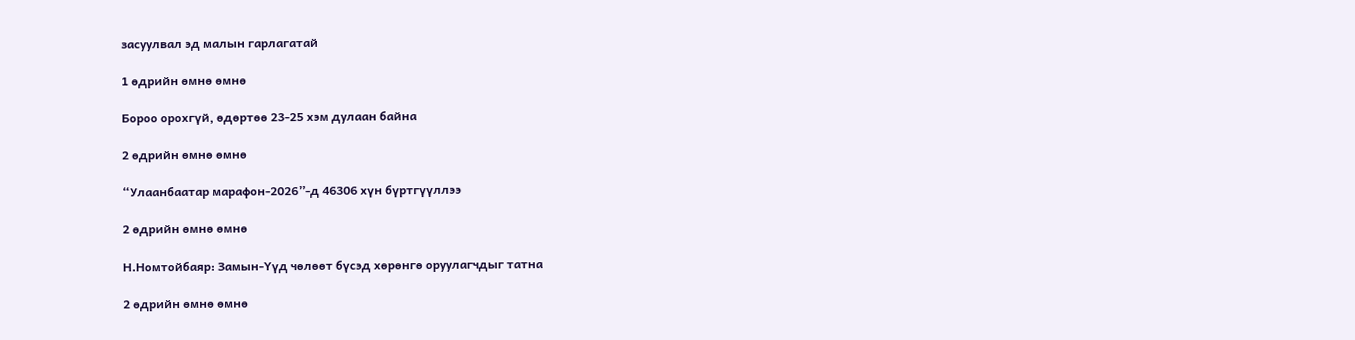засуулвал эд малын гарлагатай

1 өдрийн өмнө өмнө

Бороо орохгүй, өдөртөө 23-25 хэм дулаан байна

2 өдрийн өмнө өмнө

“Улаанбаатар марафон-2026”-д 46306 хүн бүртгүүллээ

2 өдрийн өмнө өмнө

Н.Номтойбаяр: Замын-Үүд чөлөөт бүсэд хөрөнгө оруулагчдыг татна

2 өдрийн өмнө өмнө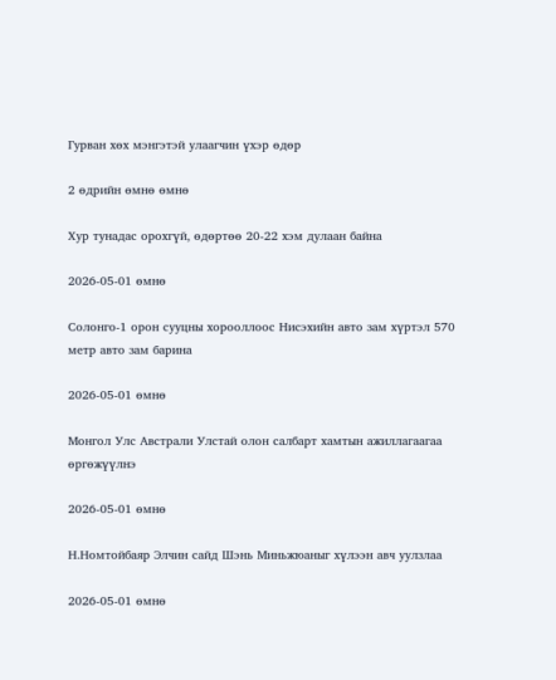Гурван хөх мэнгэтэй улаагчин үхэр өдөр

2 өдрийн өмнө өмнө

Хур тунадас орохгүй, өдөртөө 20-22 хэм дулаан байна

2026-05-01 өмнө

Солонго-1 орон сууцны хорооллоос Нисэхийн авто зам хүртэл 570 метр авто зам барина

2026-05-01 өмнө

Монгол Улс Австрали Улстай олон салбарт хамтын ажиллагаагаа өргөжүүлнэ

2026-05-01 өмнө

Н.Номтойбаяр Элчин сайд Шэнь Миньжюаныг хүлээн авч уулзлаа

2026-05-01 өмнө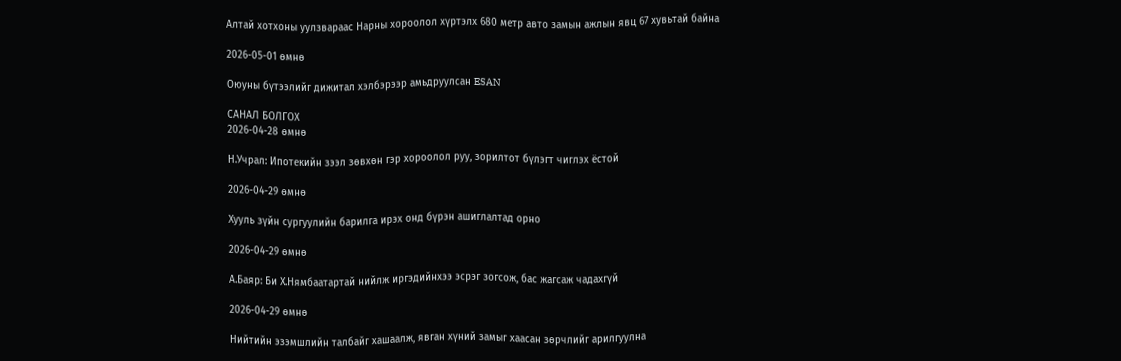Алтай хотхоны уулзвараас Нарны хороолол хүртэлх 680 метр авто замын ажлын явц 67 хувьтай байна

2026-05-01 өмнө

Оюуны бүтээлийг дижитал хэлбэрээр амьдруулсан ESAN

САНАЛ БОЛГОХ
2026-04-28 өмнө

Н.Учрал: Ипотекийн зээл зөвхөн гэр хороолол руу, зорилтот бүлэгт чиглэх ёстой

2026-04-29 өмнө

Хууль зүйн сургуулийн барилга ирэх онд бүрэн ашиглалтад орно

2026-04-29 өмнө

А.Баяр: Би Х.Нямбаатартай нийлж иргэдийнхээ эсрэг зогсож, бас жагсаж чадахгүй

2026-04-29 өмнө

Нийтийн эзэмшлийн талбайг хашаалж, явган хүний замыг хаасан зөрчлийг арилгуулна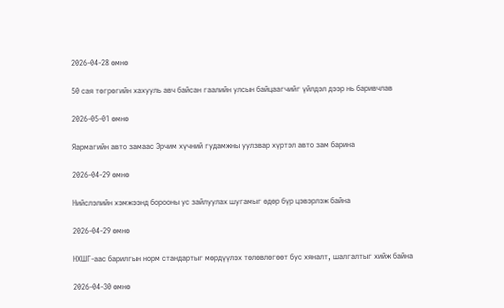2026-04-28 өмнө

50 сая төгрөгийн хахууль авч байсан гаалийн улсын байцаагчийг үйлдэл дээр нь баривчлав

2026-05-01 өмнө

Яармагийн авто замаас Эрчим хүчний гудамжны уулзвар хүртэл авто зам барина

2026-04-29 өмнө

Нийслэлийн хэмжээнд борооны ус зайлуулах шугамыг өдөр бүр цэвэрлэж байна

2026-04-29 өмнө

НХШГ-аас барилгын норм стандартыг мөрдүүлэх төлөвлөгөөт бус хяналт, шалгалтыг хийж байна

2026-04-30 өмнө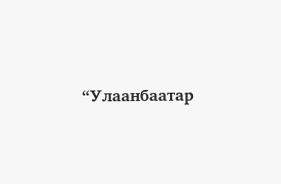“Улаанбаатар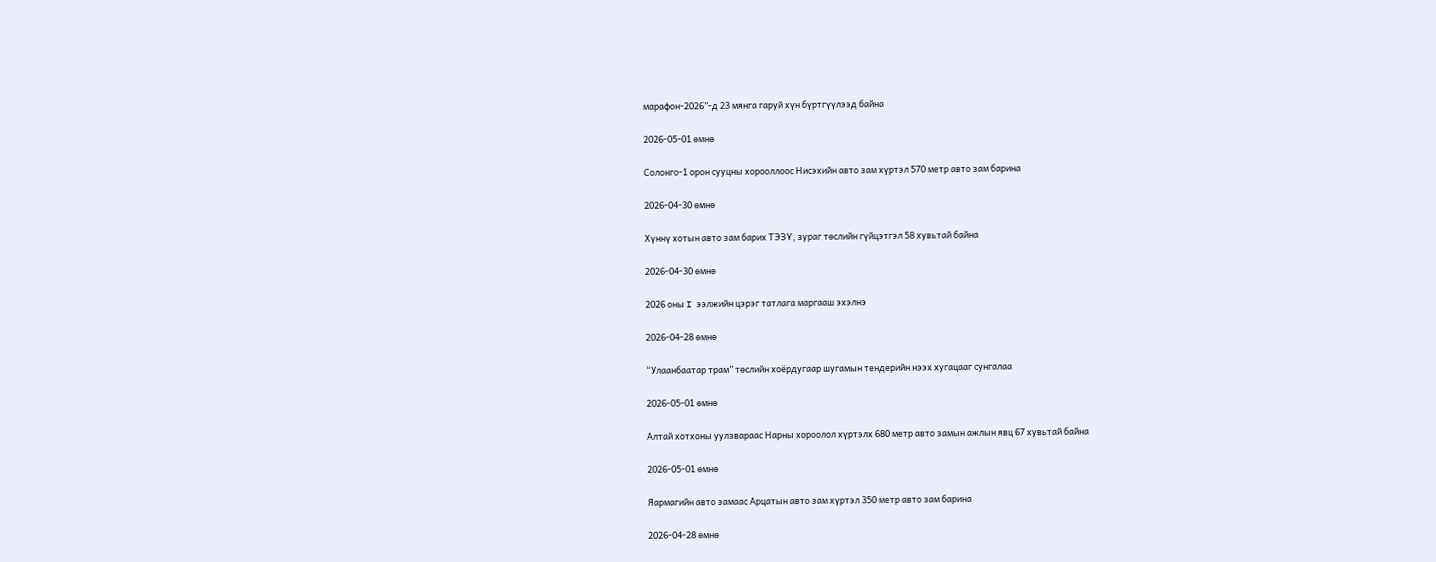марафон-2026”-д 23 мянга гаруй хүн бүртгүүлээд байна

2026-05-01 өмнө

Солонго-1 орон сууцны хорооллоос Нисэхийн авто зам хүртэл 570 метр авто зам барина

2026-04-30 өмнө

Хүннү хотын авто зам барих ТЭЗҮ, зураг төслийн гүйцэтгэл 58 хувьтай байна

2026-04-30 өмнө

2026 оны I ээлжийн цэрэг татлага маргааш эхэлнэ

2026-04-28 өмнө

“Улаанбаатар трам” төслийн хоёрдугаар шугамын тендерийн нээх хугацааг сунгалаа

2026-05-01 өмнө

Алтай хотхоны уулзвараас Нарны хороолол хүртэлх 680 метр авто замын ажлын явц 67 хувьтай байна

2026-05-01 өмнө

Яармагийн авто замаас Арцатын авто зам хүртэл 350 метр авто зам барина

2026-04-28 өмнө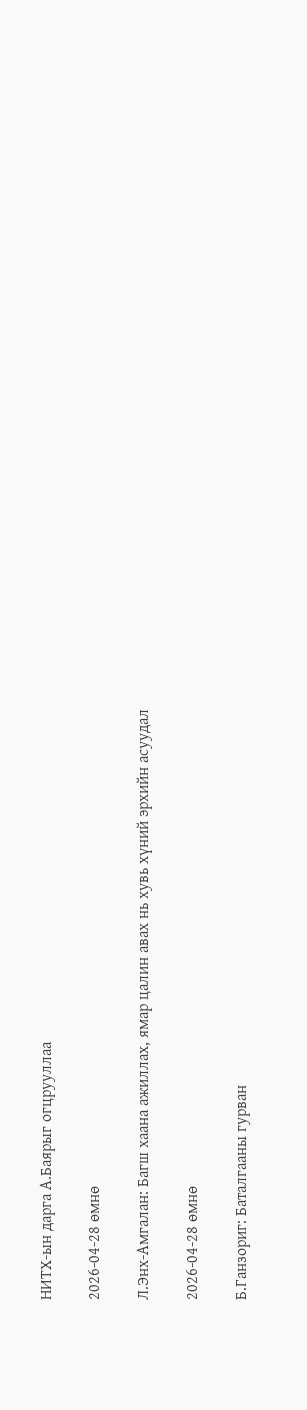НИТХ-ын дарга А.Баярыг огцрууллаа

2026-04-28 өмнө

Л.Энх-Амгалан: Багш хаана ажиллах, ямар цалин авах нь хувь хүний эрхийн асуудал

2026-04-28 өмнө

Б.Ганзориг: Баталгааны гурван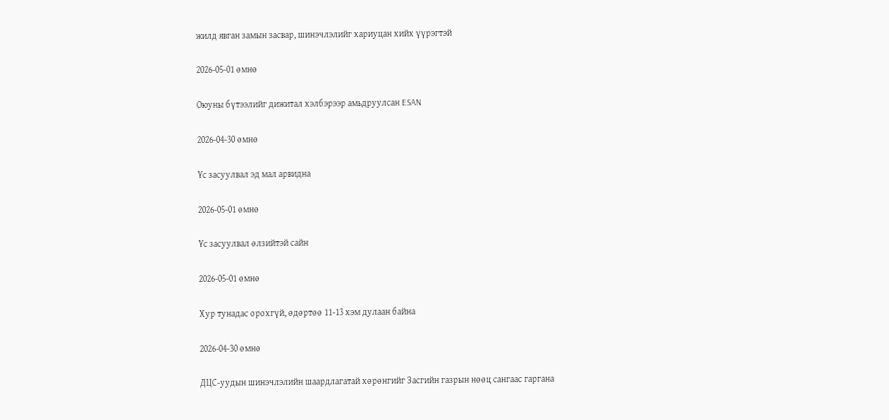жилд явган замын засвар, шинэчлэлийг хариуцан хийх үүрэгтэй

2026-05-01 өмнө

Оюуны бүтээлийг дижитал хэлбэрээр амьдруулсан ESAN

2026-04-30 өмнө

Үс засуулвал эд мал арвидна

2026-05-01 өмнө

Үс засуулвал өлзийтэй сайн

2026-05-01 өмнө

Хур тунадас орохгүй, өдөртөө 11-13 хэм дулаан байна

2026-04-30 өмнө

ДЦС-уудын шинэчлэлийн шаардлагатай хөрөнгийг Засгийн газрын нөөц сангаас гаргана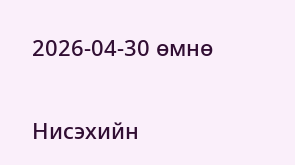2026-04-30 өмнө

Нисэхийн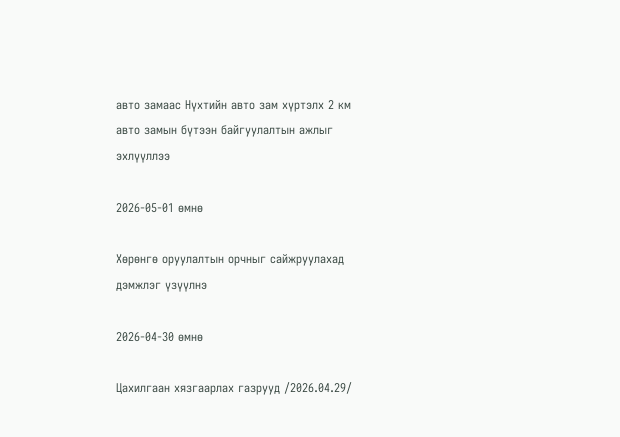авто замаас Нүхтийн авто зам хүртэлх 2 км авто замын бүтээн байгуулалтын ажлыг эхлүүллээ

2026-05-01 өмнө

Хөрөнгө оруулалтын орчныг сайжруулахад дэмжлэг үзүүлнэ

2026-04-30 өмнө

Цахилгаан хязгаарлах газрууд /2026.04.29/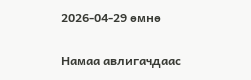2026-04-29 өмнө

Намаа авлигачдаас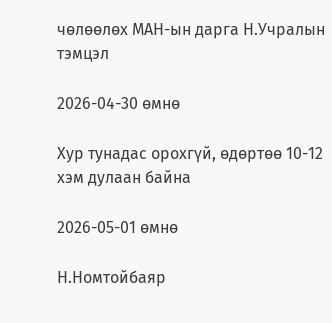чөлөөлөх МАН-ын дарга Н.Учралын тэмцэл

2026-04-30 өмнө

Хур тунадас орохгүй, өдөртөө 10-12 хэм дулаан байна

2026-05-01 өмнө

Н.Номтойбаяр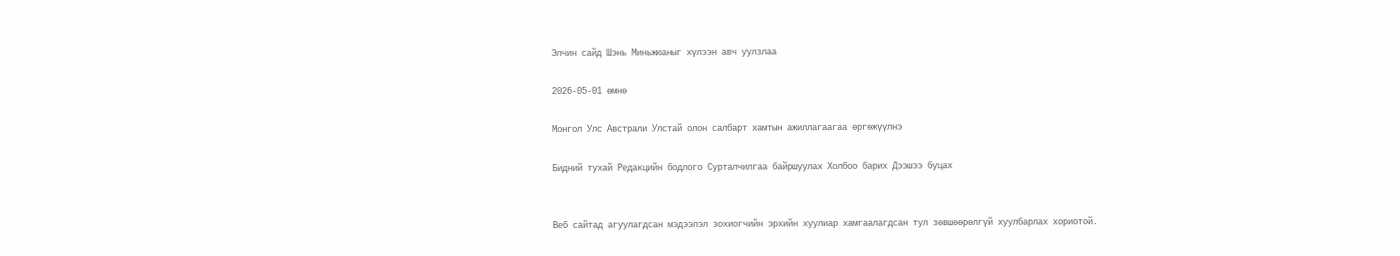Элчин сайд Шэнь Миньжюаныг хүлээн авч уулзлаа

2026-05-01 өмнө

Монгол Улс Австрали Улстай олон салбарт хамтын ажиллагаагаа өргөжүүлнэ

Бидний тухай Редакцийн бодлого Сурталчилгаа байршуулах Холбоо барих Дээшээ буцах


Веб сайтад агуулагдсан мэдээлэл зохиогчийн эрхийн хуулиар хамгаалагдсан тул зөвшөөрөлгүй хуулбарлах хориотой.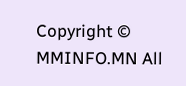Copyright © MMINFO.MN All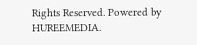Rights Reserved. Powered by HUREEMEDIA.